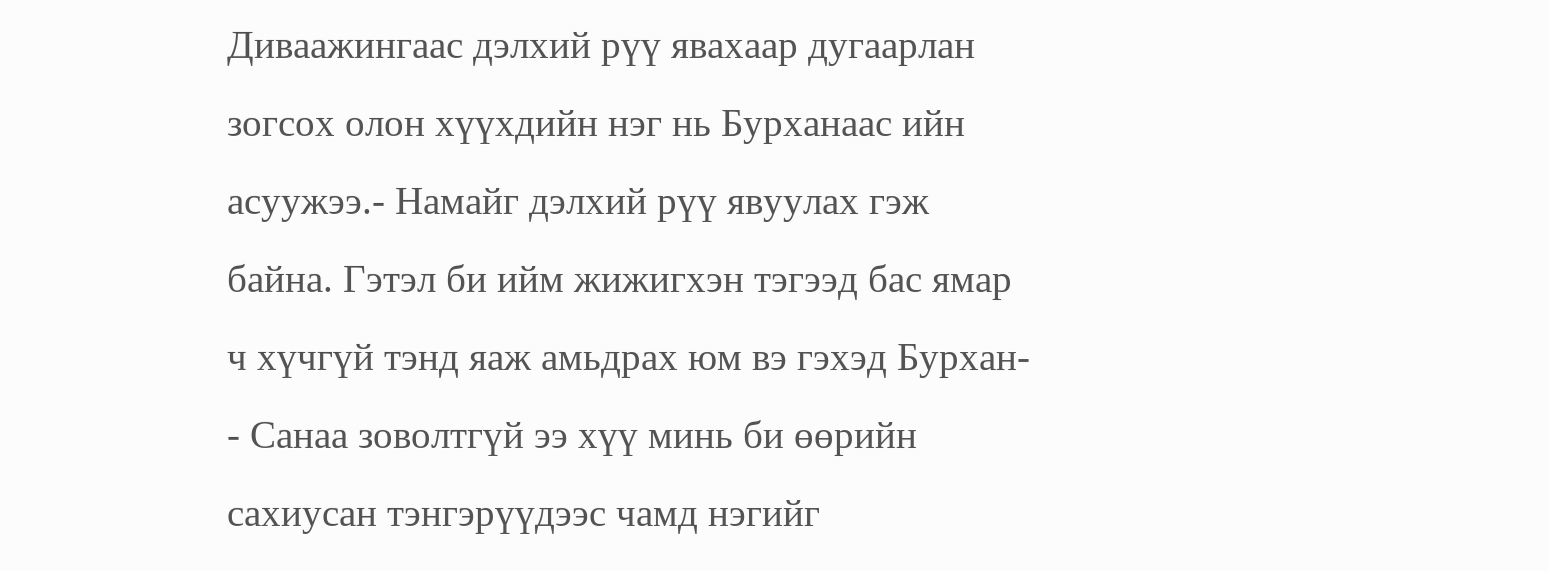Диваажингаас дэлхий рүү явахаар дугаарлан зогсох олон хүүхдийн нэг нь Бурханаас ийн асуужээ.- Намайг дэлхий рүү явуулах гэж байна. Гэтэл би ийм жижигхэн тэгээд бас ямар ч хүчгүй тэнд яаж амьдрах юм вэ гэхэд Бурхан- - Санаа зоволтгүй ээ хүү минь би өөрийн сахиусан тэнгэрүүдээс чамд нэгийг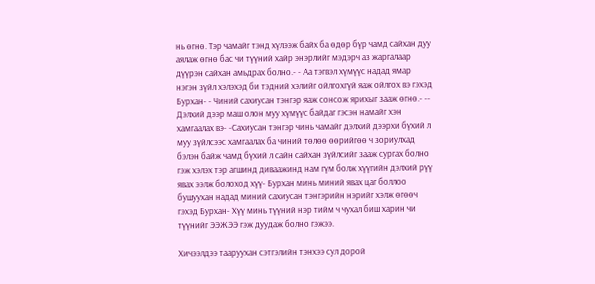нь өгнө. Тэр чамайг тэнд хүлээж байх ба өдөр бүр чамд сайхан дуу аялаж өгнө бас чи түүний хайр энэрлийг мэдэрч аз жаргалаар дүүрэн сайхан амьдрах болно.- - Аа тэгвэл хүмүүс надад ямар нэгэн зүйл хэлэхэд би тэдний хэлийг ойлгохгүй яаж ойлгох вэ гэхэд Бурхан- - Чиний сахиусан тэнгэр яаж сонсож ярихыг зааж өгнө.- -- Дэлхий дээр маш олон муу хүмүүс байдаг гэсэн намайг хэн хамгаалах вэ- -Сахиусан тэнгэр чинь чамайг дэлхий дээрхи бүхий л муу зүйлсээс хамгаалах ба чиний төлөө өөрийгөө ч зориулхад бэлэн байж чамд бүхий л сайн сайхан зүйлсийг зааж сургах болно гэж хэлэх тэр агшинд диваажинд нам гүм болж хүүгийн дэлхий рүү явах ээлж болоход хүү- Бурхан минь миний явах цаг боллоо бушуухан надад миний сахиусан тэнгэрийн нэрийг хэлж өгөөч гэхэд Бурхан- Хүү минь түүний нэр тийм ч чухал биш харин чи түүнийг ЭЭЖЭЭ гэж дуудаж болно гэжээ.

Хичээлдээ тааруухан сэтгэлийн тэнхээ сул дорой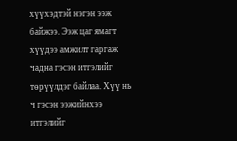хүүхэдтэй нэгэн ээж байжээ. Ээж цаг ямагт хүүдээ амжилт гаргаж чадна гэсэн итгэлийг төрүүлдэг байлаа. Хүү нь ч гэсэн ээжийнхээ итгэлийг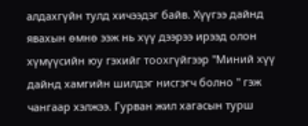алдахгүйн тулд хичээдэг байв. Хүүгээ дайнд явахын өмнө ээж нь хүү дээрээ ирээд олон хүмүүсийн юу гэхийг тоохгүйгээр "Миний хүү дайнд хамгийн шилдэг нисгэгч болно " гэж чангаар хэлжээ. Гурван жил хагасын турш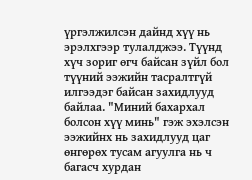үргэлжилсэн дайнд хүү нь эрэлхгээр тулалджээ. Түүнд хүч зориг өгч байсан зүйл бол түүний ээжийн тасралтгүй илгээдэг байсан захидлууд байлаа. "Миний бахархал болсон хүү минь" гэж эхэлсэн ээжийнх нь захидлууд цаг өнгөрөх тусам агуулга нь ч багасч хурдан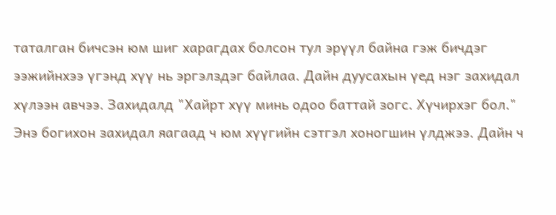таталган бичсэн юм шиг харагдах болсон тул эрүүл байна гэж бичдэг ээжийнхээ үгэнд хүү нь эргэлздэг байлаа. Дайн дуусахын үед нэг захидал хүлээн авчээ. Захидалд "Хайрт хүү минь одоо баттай зогс. Хүчирхэг бол." Энэ богихон захидал яагаад ч юм хүүгийн сэтгэл хоногшин үлджээ. Дайн ч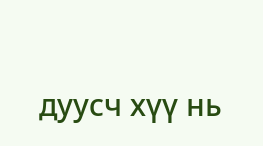дуусч хүү нь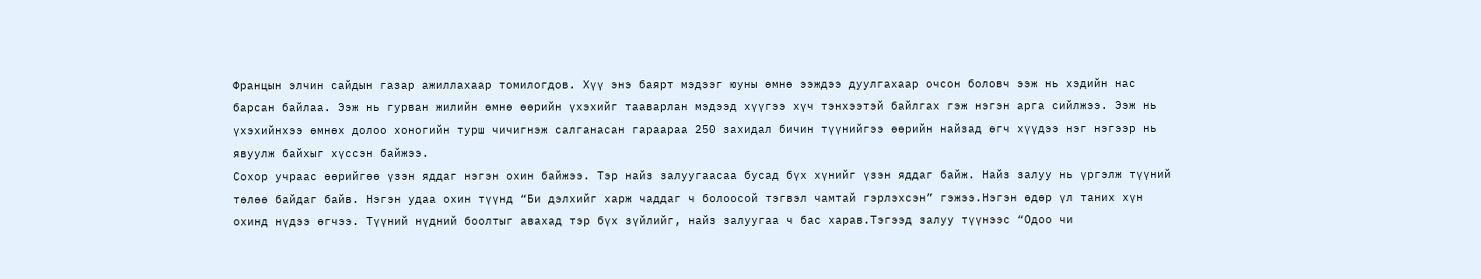Францын элчин сайдын газар ажиллахаар томилогдов. Хүү энэ баярт мэдээг юуны өмнө ээждээ дуулгахаар очсон боловч ээж нь хэдийн нас барсан байлаа. Ээж нь гурван жилийн өмнө өөрийн үхэхийг тааварлан мэдээд хүүгээ хүч тэнхээтэй байлгах гэж нэгэн арга сийлжээ. Ээж нь үхэхийнхээ өмнөх долоо хоногийн турш чичигнэж салганасан гараараа 250 захидал бичин түүнийгээ өөрийн найзад өгч хүүдээ нэг нэгээр нь явуулж байхыг хүссэн байжээ.
Сохор учраас өөрийгөө үзэн яддаг нэгэн охин байжээ. Тэр найз залуугаасаа бусад бүх хүнийг үзэн яддаг байж. Найз залуу нь үргэлж түүний төлөө байдаг байв. Нэгэн удаа охин түүнд “Би дэлхийг харж чаддаг ч болоосой тэгвэл чамтай гэрлэхсэн” гэжээ.Нэгэн өдөр үл таних хүн охинд нүдээ өгчээ. Түүний нүдний боолтыг авахад тэр бүх зүйлийг, найз залуугаа ч бас харав.Тэгээд залуу түүнээс “Одоо чи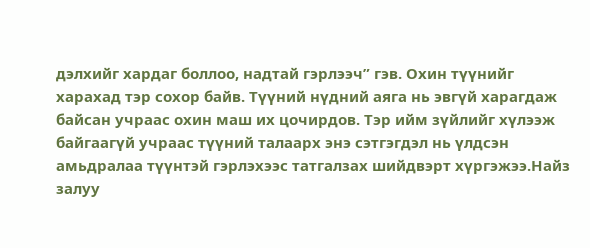дэлхийг хардаг боллоо, надтай гэрлээч” гэв. Охин түүнийг харахад тэр сохор байв. Түүний нүдний аяга нь эвгүй харагдаж байсан учраас охин маш их цочирдов. Тэр ийм зүйлийг хүлээж байгаагүй учраас түүний талаарх энэ сэтгэгдэл нь үлдсэн амьдралаа түүнтэй гэрлэхээс татгалзах шийдвэрт хүргэжээ.Найз залуу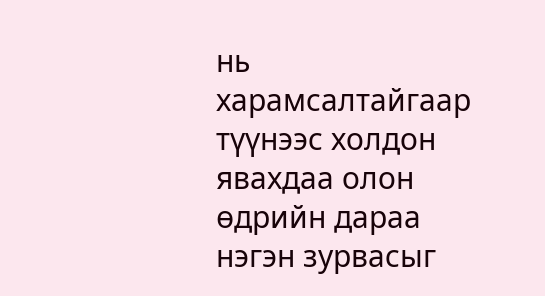нь харамсалтайгаар түүнээс холдон явахдаа олон өдрийн дараа нэгэн зурвасыг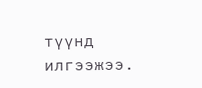түүнд илгээжээ.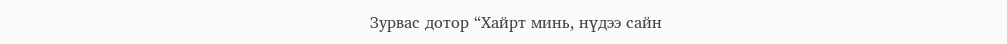Зурвас дотор “Хайрт минь, нүдээ сайн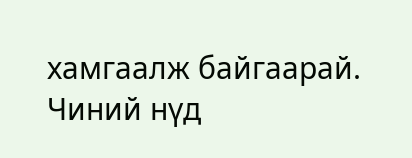хамгаалж байгаарай. Чиний нүд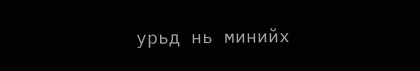урьд нь минийх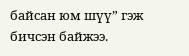байсан юм шүү” гэж бичсэн байжээ.